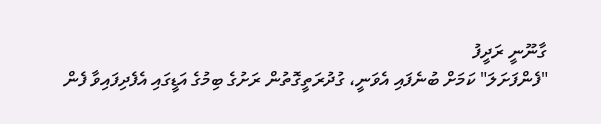ގާނޫނީ ރަދީފު
"ފެންފަށަލަ" ކަމަށް ބުނެފައި އެވަނީ، ގުދުރަތީގޮތުން ރަށުގެ ބިމުގެ އަޑީގައި އެފެދިފައިވާ ފެން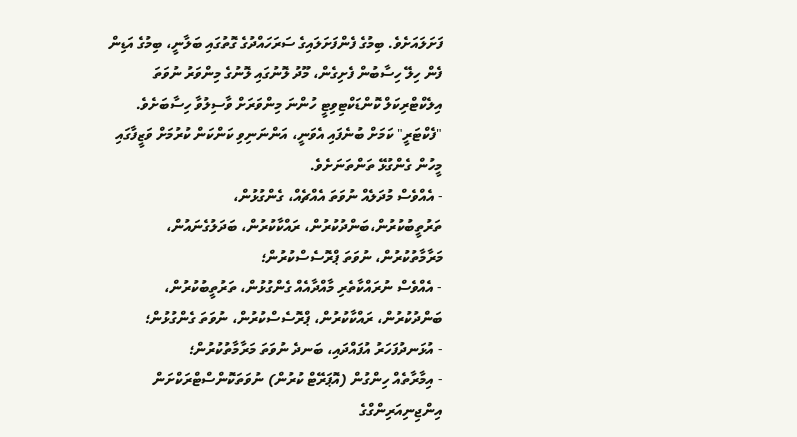ފަށަލައަށެވެ. ބިމުގެ ފެންފަށަލައިގެ ސަރަހައްދުގެ ގޮތުގައި ބަލާނީ، ބިމުގެ އަޑިން ފެން ހިލޭ ހިސާބުން ފެށިގެން، މޫދު ލޮނުގައި ލޮނުގެ މިންވަރު ނުވަތަ އިލެކްޓްރިކަލް ކޮންޑަކްޓިވިޓީ ހުންނަ މިންވަރަށް ވާސިލުވާ ހިސާބަށެވެ.
"ފެކްޓަރީ" ކަމަށް ބުނެފައި އެވަނީ، އަންނަނިވި ކަންކަން ކުރުމަށް ވަޒީފާގައި މީހުން ގެންގުޅޭ ތަންތަނަށެވެ.
- އެއްވެސް މުދަލެއް ނުވަތަ އެއްޗެއް، ގެންގުޅުން، ތަރުތީބުކުރުން،ބަންދުކުރުން، ރައްކާކުރުން، ބަދަލުގެނައުން، މަރާމާތުކުރުން، ނުވަތަ ޕްރޮސެސްކުރުން؛
- އެއްވެސް ނުރައްކާތެރި މާއްދާއެއް ގެންގުޅުން، ތަރުތީބުކުރުން، ބަންދުކުރުން، ރައްކާކުރުން، ޕްރޮސެސްކުރުން، ނުވަތަ ގެންގުޅުން؛
- އުޅަނދުފަހަރު އުފައްދައި، ބަނދެ ނުވަތަ މަރާމާތުކުރުން؛
- އިމާރާތެއް ހިންގުން (އޮޕަރޭޓް ކުރުން) ނުވަތަކޮންސްޓްރަކްށަން އިންޖިނިއަރިންގްގެ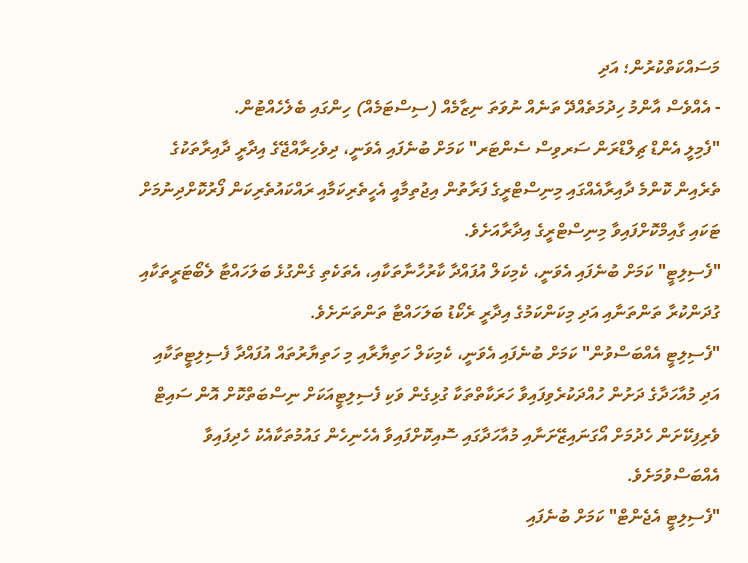މަސައްކަތްކުރުން؛ އަދި
- އެއްވެސް އާންމު ހިދުމަތެއްދޭ ތަނެއް ނުވަތަ ނިޒާމެއް (ސިސްޓަމެއް) ހިންގައި ބެލެހެއްޓުން.
"ފެމިލީ އެންޑް ޗިލްޑްރަން ސަރވިސް ސެންޓަރ" ކަމަށް ބުނެފައި އެވަނީ، ދިވެހިރާއްޖޭގެ އިދާރީ ދާއިރާތަކުގެ ތެރެއިން ކޮންމެ ދާއިރާއެއްގައި މިނިސްޓްރީގެ ފަރާތުން އިޖުތިމާއީ އެހީތެރިކަމާއި ރައްކައުތެރިކަން ފޯރުކޮށްދިނުމަށް ޓަކައި ގާއިމްކޮށްފައިވާ މިނިސްޓްރީގެ އިދާރާއަށެވެ.
"ފެސިލިޓީ" ކަމަށް ބުނެފައި އެވަނީ، ކެމިކަލް އުފައްދާ ކާރުހާނާތަކާއި، އެތަކެތި ގެންގުޅެ ބަލަހައްޓާ ލެބޯޓަރީތަކާއި ގުދަންކުރާ ތަންތަނާއި އަދި މިކަންކަމުގެ އިދާރީ ރެކޯޑު ބަލަހައްޓާ ތަންތަނަށެވެ.
"ފެސިލިޓީ އެއްބަސްވުން" ކަމަށް ބުނެފައި އެވަނީ، ކެމިކަލް ހަތިޔާރާއި މި ހަތިޔާރުތައް އުފައްދާ ފެސިލިޓީތަކާއި އަދި މުއާހަދާގެ ދަށުން ހުއްދަކުރެވިފައިވާ ހަރަކާތްތަކާ ގުޅިގެން ވަކި ފެސިލިޓީއަކަށް ނިސްބަތްކޮށް އޮން ސައިޓް ވެރިފިކޭށަން ހެދުމަށް އޯގަނައިޒޭށަނާއި މުއާހަދާގައި ސޮއިކޮށްފައިވާ އެހެނިހެން ގައުމުތަކާއެކު ހެދިފައިވާ އެއްބަސްވުމަށެވެ.
"ފެސިލިޓީ އެޖެންޓް" ކަމަށް ބުނެފައި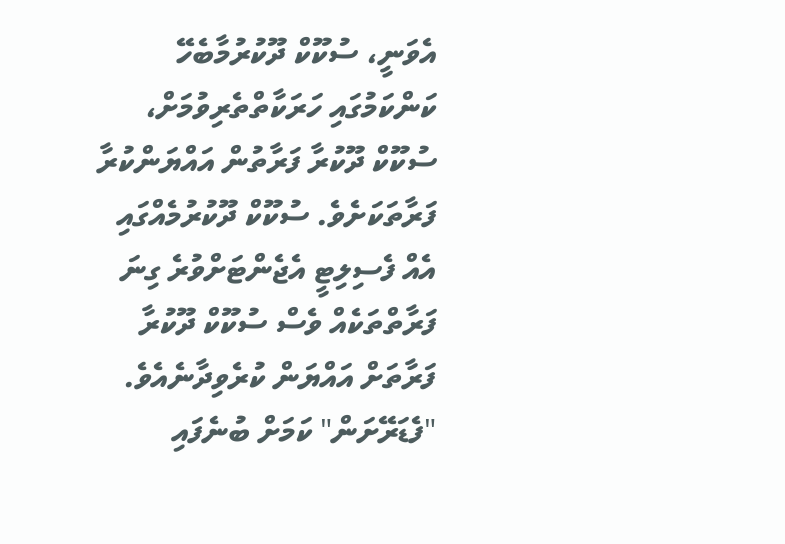އެވަނީ، ސުކޫކް ދޫކުރުމާބެހޭ ކަންކަމުގައި ހަރަކާތްތެރިވުމަށް، ސުކޫކް ދޫކުރާ ފަރާތުން އައްޔަންކުރާ ފަރާތަކަށެވެ. ސުކޫކް ދޫކުރުމެއްގައި އެއް ފެސިލިޓީ އެޖެންޓަށްވުރެ ގިނަ ފަރާތްތަކެއް ވެސް ސުކޫކް ދޫކުރާ ފަރާތަށް އައްޔަން ކުރެވިދާނެއެވެ.
"ފެޑަރޭށަން" ކަމަށް ބުނެފައި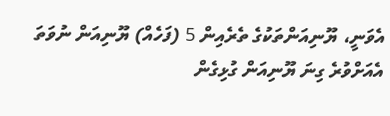އެވަނީ، ޔޫނިއަންތަކުގެ ތެރެއިން 5 (ފަހެއް) ޔޫނިއަން ނުވަތަ އެއަށްވުރެ ގިނަ ޔޫނިއަން ގުޅިގެން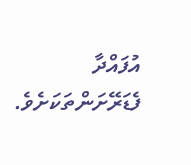އުފައްދާ ފެޑަރޭށަންތަކަށެވެ.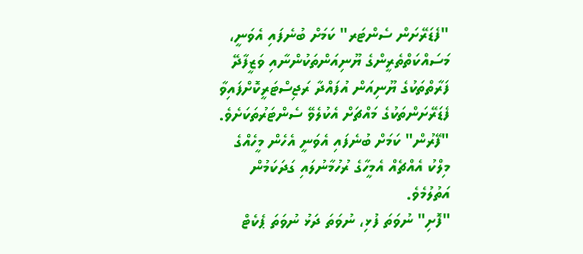"ފެޑަރޭށަން ސެންޓަރ" ކަމަށް ބުނެފައި އެވަނީ، މަސައްކަތްތެރީންގެ ޔޫނިއަންތަކުންނާއި ވަޒީފާދޭ ފަރާތްތަކުގެ ޔޫނިއަން އުފައްދާ ރަޖިސްޓަރީކޮށްފައިވާ ފެޑަރޭށަންތަކުގެ މައްޗަށް އެކުލެވޭ ސެންޓަރުތަކަށެވެ.
"ފޭރުން" ކަމަށް ބުނެފައި އެވަނީ އެހެން މީހެއްގެ މިލްކު އެއްޗެއް އެމީހާގެ ރުހުމާނުލައި ގަދަކަމުން އަތުލުމެވެ.
"ފޮށި" ނުވަތަ ފުޅި، ނުވަތަ ދަޅު ނުވަތަ ޕެކެޓް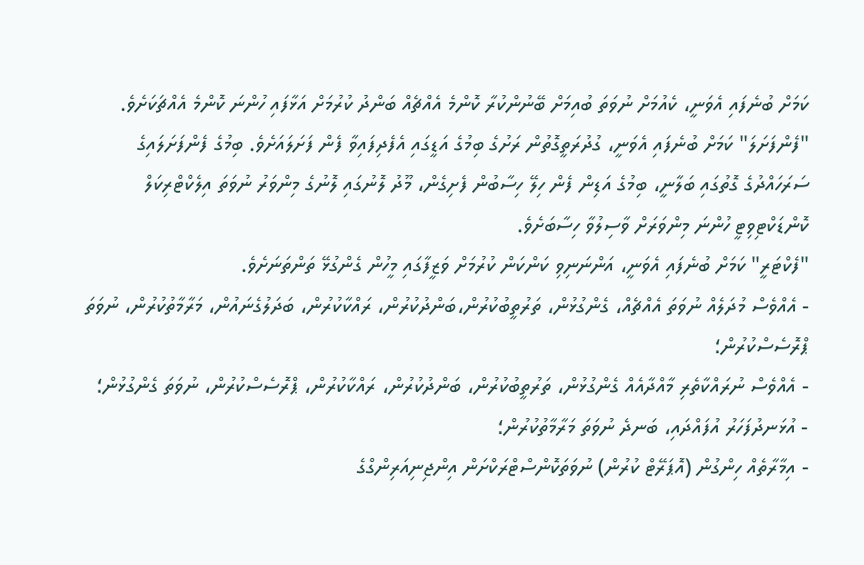ކަމަށް ބުނެފައި އެވަނީ، ކެއުމަށް ނުވަތަ ބުއިމަށް ބޭނުންކުރާ ކޮންމެ އެއްޗެއް ބަންދު ކުރުމަށް އަޅާފައި ހުންނަ ކޮންމެ އެއްޗަކަށެވެ.
"ފެންފަށަލަ" ކަމަށް ބުނެފައި އެވަނީ، ގުދުރަތީގޮތުން ރަށުގެ ބިމުގެ އަޑީގައި އެފެދިފައިވާ ފެން ފަށަލައަށެވެ. ބިމުގެ ފެންފަށަލައިގެ ސަރަހައްދުގެ ގޮތުގައި ބަލާނީ، ބިމުގެ އަޑިން ފެން ހިލޭ ހިސާބުން ފެށިގެން، މޫދު ލޮނުގައި ލޮނުގެ މިންވަރު ނުވަތަ އިލެކްޓްރިކަލް ކޮންޑަކްޓިވިޓީ ހުންނަ މިންވަރަށް ވާސިލުވާ ހިސާބަށެވެ.
"ފެކްޓަރީ" ކަމަށް ބުނެފައި އެވަނީ، އަންނަނިވި ކަންކަން ކުރުމަށް ވަޒީފާގައި މީހުން ގެންގުޅޭ ތަންތަނަށެވެ.
- އެއްވެސް މުދަލެއް ނުވަތަ އެއްޗެއް، ގެންގުޅުން، ތަރުތީބުކުރުން،ބަންދުކުރުން، ރައްކާކުރުން، ބަދަލުގެނައުން، މަރާމާތުކުރުން، ނުވަތަ ޕްރޮސެސްކުރުން؛
- އެއްވެސް ނުރައްކާތެރި މާއްދާއެއް ގެންގުޅުން، ތަރުތީބުކުރުން، ބަންދުކުރުން، ރައްކާކުރުން، ޕްރޮސެސްކުރުން، ނުވަތަ ގެންގުޅުން؛
- އުޅަނދުފަހަރު އުފައްދައި، ބަނދެ ނުވަތަ މަރާމާތުކުރުން؛
- އިމާރާތެއް ހިންގުން (އޮޕަރޭޓް ކުރުން) ނުވަތަކޮންސްޓްރަކްށަން އިންޖިނިއަރިންގްގެ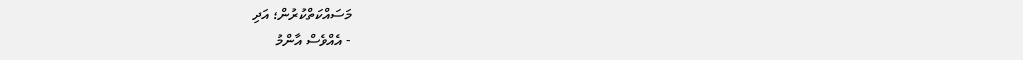މަސައްކަތްކުރުން؛ އަދި
- އެއްވެސް އާންމު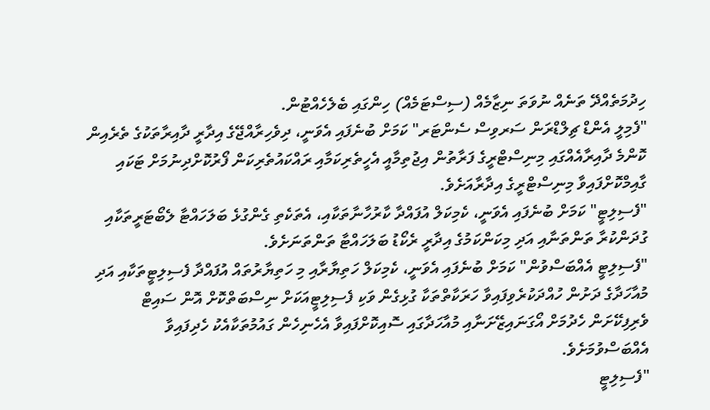ހިދުމަތެއްދޭ ތަނެއް ނުވަތަ ނިޒާމެއް (ސިސްޓަމެއް) ހިންގައި ބެލެހެއްޓުން.
"ފެމިލީ އެންޑް ޗިލްޑްރަން ސަރވިސް ސެންޓަރ" ކަމަށް ބުނެފައި އެވަނީ، ދިވެހިރާއްޖޭގެ އިދާރީ ދާއިރާތަކުގެ ތެރެއިން ކޮންމެ ދާއިރާއެއްގައި މިނިސްޓްރީގެ ފަރާތުން އިޖުތިމާއީ އެހީތެރިކަމާއި ރައްކައުތެރިކަން ފޯރުކޮށްދިނުމަށް ޓަކައި ގާއިމްކޮށްފައިވާ މިނިސްޓްރީގެ އިދާރާއަށެވެ.
"ފެސިލިޓީ" ކަމަށް ބުނެފައި އެވަނީ، ކެމިކަލް އުފައްދާ ކާރުހާނާތަކާއި، އެތަކެތި ގެންގުޅެ ބަލަހައްޓާ ލެބޯޓަރީތަކާއި ގުދަންކުރާ ތަންތަނާއި އަދި މިކަންކަމުގެ އިދާރީ ރެކޯޑު ބަލަހައްޓާ ތަންތަނަށެވެ.
"ފެސިލިޓީ އެއްބަސްވުން" ކަމަށް ބުނެފައި އެވަނީ، ކެމިކަލް ހަތިޔާރާއި މި ހަތިޔާރުތައް އުފައްދާ ފެސިލިޓީތަކާއި އަދި މުއާހަދާގެ ދަށުން ހުއްދަކުރެވިފައިވާ ހަރަކާތްތަކާ ގުޅިގެން ވަކި ފެސިލިޓީއަކަށް ނިސްބަތްކޮށް އޮން ސައިޓް ވެރިފިކޭށަން ހެދުމަށް އޯގަނައިޒޭށަނާއި މުއާހަދާގައި ސޮއިކޮށްފައިވާ އެހެނިހެން ގައުމުތަކާއެކު ހެދިފައިވާ އެއްބަސްވުމަށެވެ.
"ފެސިލިޓީ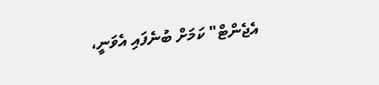އެޖެންޓް" ކަމަށް ބުނެފައި އެވަނީ،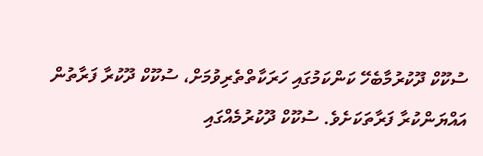ސުކޫކް ދޫކުރުމާބެހޭ ކަންކަމުގައި ހަރަކާތްތެރިވުމަށް، ސުކޫކް ދޫކުރާ ފަރާތުން އައްޔަންކުރާ ފަރާތަކަށެވެ. ސުކޫކް ދޫކުރުމެއްގައި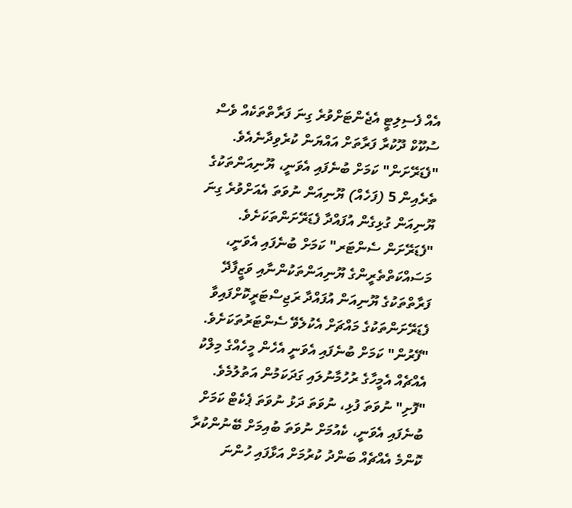އެއް ފެސިލިޓީ އެޖެންޓަށްވުރެ ގިނަ ފަރާތްތަކެއް ވެސް ސުކޫކް ދޫކުރާ ފަރާތަށް އައްޔަން ކުރެވިދާނެއެވެ.
"ފެޑަރޭށަން" ކަމަށް ބުނެފައި އެވަނީ، ޔޫނިއަންތަކުގެ ތެރެއިން 5 (ފަހެއް) ޔޫނިއަން ނުވަތަ އެއަށްވުރެ ގިނަ ޔޫނިއަން ގުޅިގެން އުފައްދާ ފެޑަރޭށަންތަކަށެވެ.
"ފެޑަރޭށަން ސެންޓަރ" ކަމަށް ބުނެފައި އެވަނީ، މަސައްކަތްތެރީންގެ ޔޫނިއަންތަކުންނާއި ވަޒީފާދޭ ފަރާތްތަކުގެ ޔޫނިއަން އުފައްދާ ރަޖިސްޓަރީކޮށްފައިވާ ފެޑަރޭށަންތަކުގެ މައްޗަށް އެކުލެވޭ ސެންޓަރުތަކަށެވެ.
"ފޭރުން" ކަމަށް ބުނެފައި އެވަނީ އެހެން މީހެއްގެ މިލްކު އެއްޗެއް އެމީހާގެ ރުހުމާނުލައި ގަދަކަމުން އަތުލުމެވެ.
"ފޮށި" ނުވަތަ ފުޅި، ނުވަތަ ދަޅު ނުވަތަ ޕެކެޓް ކަމަށް ބުނެފައި އެވަނީ، ކެއުމަށް ނުވަތަ ބުއިމަށް ބޭނުންކުރާ ކޮންމެ އެއްޗެއް ބަންދު ކުރުމަށް އަޅާފައި ހުންނަ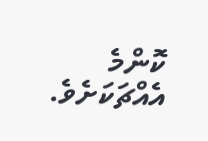ކޮންމެ އެއްޗަކަށެވެ.